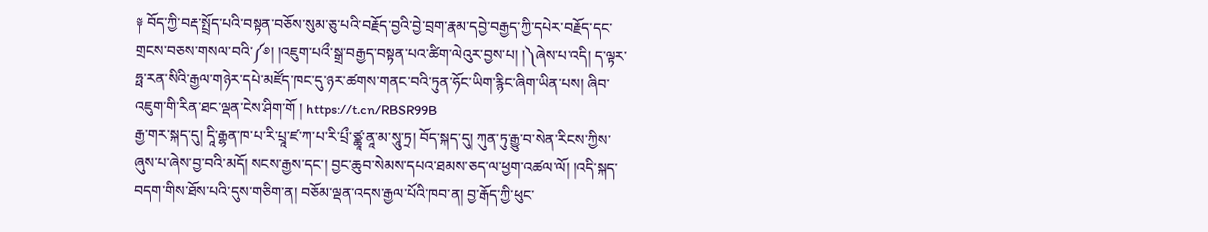༈ བོད་ཀྱི་བརྡ་སྤྲོད་པའི་བསྟན་བཅོས་སུམ་ཅུ་པའི་བརྗོད་བྱའི་བྱེ་བྲག་རྣམ་དབྱེ་བརྒྱད་ཀྱི་དཔེར་བརྗོད་དང་གྲངས་བཅས་གསལ་བའི་༼࿔། །འཇུག་པའྀ་སྒྲ་བརྒྱད་བསྟན་པའ་ཚིག་ལེའུར་བྱས་པ། །༽ཞེས་པ་འདི། ད་ལྟར་ཧྥ་རན་སིའི་རྒྱལ་གཉེར་དཔེ་མཛོད་ཁང་དུ་ཉར་ཚགས་གནང་བའི་ཏུན་ཧོང་ཡིག་རྙིང་ཞིག་ཡིན་པས། ཞིབ་འཇུག་གི་རིན་ཐང་ལྡན་ངེས་ཤིག་གོ ། https://t.cn/RBSR99B
རྒྱ་གར་སྐད་དུ། དཱི་རྒྷན་ཁ་པ་རི་པྲཱ་ཛ་ཀ་པ་རི་པྲྀ་ཙྪཱ་ནཱ་མ་སཱུ་ཏྲ། བོད་སྐད་དུ། ཀུན་ཏུ་རྒྱུ་བ་སེན་རིངས་ཀྱིས་ཞུས་པ་ཞེས་བྱ་བའི་མདོ། སངས་རྒྱས་དང་། བྱང་ཆུབ་སེམས་དཔའ་ཐམས་ཅད་ལ་ཕྱག་འཚལ་ལོ། །འདི་སྐད་བདག་གིས་ཐོས་པའི་དུས་གཅིག་ན། བཅོམ་ལྡན་འདས་རྒྱལ་པོའི་ཁབ་ན། བྱ་རྒོད་ཀྱི་ཕུང་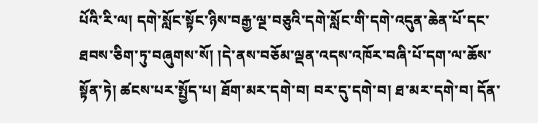པོའི་རི་ལ། དགེ་སློང་སྟོང་ཉིས་བརྒྱ་ལྔ་བཅུའི་དགེ་སློང་གི་དགེ་འདུན་ཆེན་པོ་དང་ཐབས་ཅིག་ཏུ་བཞུགས་སོ། །དེ་ནས་བཅོམ་ལྡན་འདས་འཁོར་བཞི་པོ་དག་ལ་ཆོས་སྟོན་ཏེ། ཚངས་པར་སྤྱོད་པ། ཐོག་མར་དགེ་བ། བར་དུ་དགེ་བ། ཐ་མར་དགེ་བ། དོན་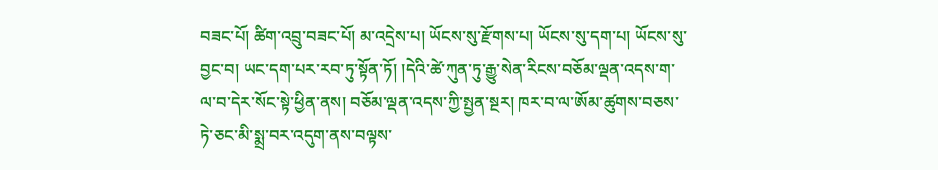བཟང་པོ། ཚིག་འབྲུ་བཟང་པོ། མ་འདྲེས་པ། ཡོངས་སུ་རྫོགས་པ། ཡོངས་སུ་དག་པ། ཡོངས་སུ་བྱང་བ། ཡང་དག་པར་རབ་ཏུ་སྟོན་ཏོ། །དེའི་ཚེ་ཀུན་ཏུ་རྒྱུ་སེན་རིངས་བཅོམ་ལྡན་འདས་ག་ལ་བ་དེར་སོང་སྟེ་ཕྱིན་ནས། བཅོམ་ལྡན་འདས་ཀྱི་སྤྱན་སྔར། ཁར་བ་ལ་ཨོམ་ཚུགས་བཅས་ཏེ་ཅང་མི་སྨྲ་བར་འདུག་ནས་བལྟས་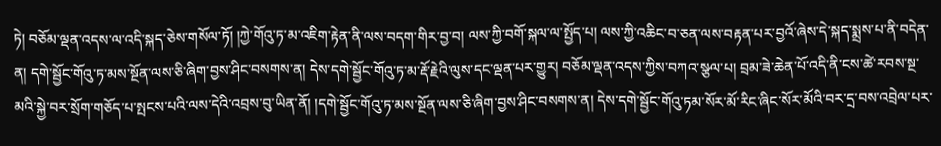ཏེ། བཅོམ་ལྡན་འདས་ལ་འདི་སྐད་ཅེས་གསོལ་ཏོ། །ཀྱེ་གོའུ་ཏ་མ་འཇིག་རྟེན་ནི་ལས་བདག་གིར་བྱ་བ། ལས་ཀྱི་བགོ་སྐལ་ལ་སྤྱོད་པ། ལས་ཀྱི་འཆིང་བ་ཅན་ལས་བརྟན་པར་བྱའོ་ཞེས་དེ་སྐད་སྨྲས་པ་ནི་བདེན་ན། དགེ་སྦྱོང་གོའུ་ཏ་མས་སྔོན་ལས་ཅི་ཞིག་བྱས་ཤིང་བསགས་ན། དེས་དགེ་སྦྱོང་གོའུ་ཏ་མ་རྡོ་རྗེའི་ལུས་དང་ལྡན་པར་གྱུར། བཅོམ་ལྡན་འདས་ཀྱིས་བཀའ་སྩལ་པ། བྲམ་ཟེ་ཆེན་པོ་འདི་ནི་ངས་ཚེ་རབས་སྔ་མའི་སྐྱེ་བར་སྲོག་གཅོད་པ་སྤངས་པའི་ལས་དེའི་འབྲས་བུ་ཡིན་ནོ། །དགེ་སྦྱོང་གོའུ་ཏ་མས་སྔོན་ལས་ཅི་ཞིག་བྱས་ཤིང་བསགས་ན། དེས་དགེ་སྦྱོང་གོའུ་ཏམ་སོར་མོ་རིང་ཞིང་སོར་མོའི་བར་དྲ་བས་འབྲེལ་པར་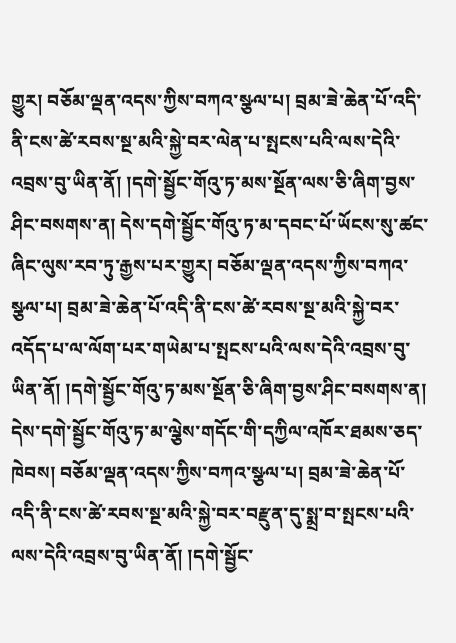གྱུར། བཅོམ་ལྡན་འདས་ཀྱིས་བཀའ་སྩལ་པ། བྲམ་ཟེ་ཆེན་པོ་འདི་ནི་ངས་ཚེ་རབས་སྔ་མའི་སྐྱེ་བར་ལེན་པ་སྤངས་པའི་ལས་དེའི་འབྲས་བུ་ཡིན་ནོ། །དགེ་སྦྱོང་གོའུ་ཏ་མས་སྔོན་ལས་ཅི་ཞིག་བྱས་ཤིང་བསགས་ན། དེས་དགེ་སྦྱོང་གོའུ་ཏ་མ་དབང་པོ་ཡོངས་སུ་ཚང་ཞིང་ལུས་རབ་ཏུ་རྒྱས་པར་གྱུར། བཅོམ་ལྡན་འདས་ཀྱིས་བཀའ་སྩལ་པ། བྲམ་ཟེ་ཆེན་པོ་འདི་ནི་ངས་ཚེ་རབས་སྔ་མའི་སྐྱེ་བར་འདོད་པ་ལ་ལོག་པར་གཡེམ་པ་སྤངས་པའི་ལས་དེའི་འབྲས་བུ་ཡིན་ནོ། །དགེ་སྦྱོང་གོའུ་ཏ་མས་སྔོན་ཅི་ཞིག་བྱས་ཤིང་བསགས་ན། དེས་དགེ་སྦྱོང་གོའུ་ཏ་མ་ལྕེས་གདོང་གི་དཀྱིལ་འཁོར་ཐམས་ཅད་ཁེབས། བཅོམ་ལྡན་འདས་ཀྱིས་བཀའ་སྩལ་པ། བྲམ་ཟེ་ཆེན་པོ་འདི་ནི་ངས་ཚེ་རབས་སྔ་མའི་སྐྱེ་བར་བརྫུན་དུ་སྨྲ་བ་སྤངས་པའི་ལས་དེའི་འབྲས་བུ་ཡིན་ནོ། །དགེ་སྦྱོང་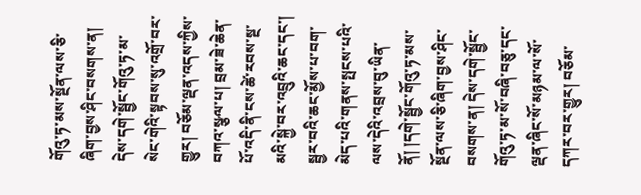གོའུ་ཏ་མས་སྔོན་ལས་ཅི་ཞིག་བྱས་ཤིང་བསགས་ན། དེས་དགེ་སྦྱོང་གོའུ་ཏ་མ་སེང་གེའི་སྟབས་སུ་འགྲོ་བར་གྱུར། བཅོམ་ལྡན་འདས་ཀྱིས་བཀའ་སྩལ་པ། བྲམ་ཟེ་ཆེན་པོ་འདི་ནི་ངས་ཚེ་རབས་སྔ་མའི་སྐྱེ་བར་འབྲུའི་ཆང་དང་། སྦྱར་བའི་ཆང་མྱོས་པ་བག་མེད་པའི་གནས་སྤངས་པའི་ལས་དེའི་འབྲས་བུ་ཡིན་ནོ། །དགེ་སྦྱོང་གོའུ་ཏ་མས་སྔོན་ལས་ཅི་ཞིག་བྱས་ཤིང་བསགས་ན། དེས་དགེ་སྦྱོང་གོའུ་ཏ་མ་སོ་བཞི་བཅུ་དང་ལྡན་ཞིང་སོ་མཉམ་ལ་སོ་དཀར་བར་གྱུར། བཅོམ་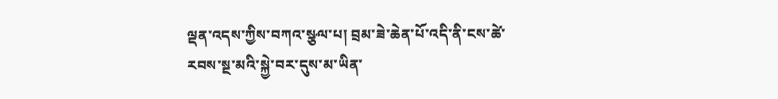ལྡན་འདས་ཀྱིས་བཀའ་སྩལ་པ། བྲམ་ཟེ་ཆེན་པོ་འདི་ནི་ངས་ཚེ་རབས་སྔ་མའི་སྐྱེ་བར་དུས་མ་ཡིན་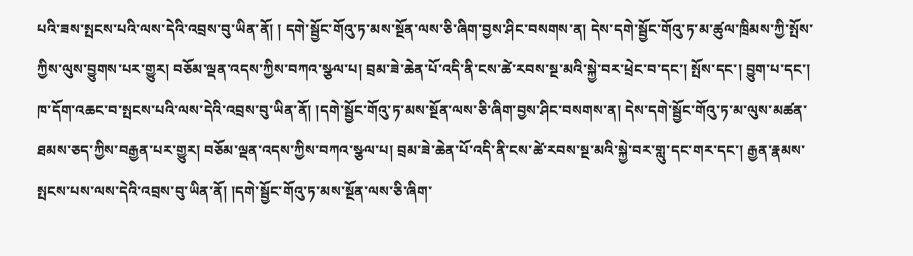པའི་ཟས་སྤངས་པའི་ལས་དེའི་འབྲས་བུ་ཡིན་ནོ། ། དགེ་སྦྱོང་གོའུ་ཏ་མས་སྔོན་ལས་ཅི་ཞིག་བྱས་ཤིང་བསགས་ན། དེས་དགེ་སྦྱོང་གོའུ་ཏ་མ་ཚུལ་ཁྲིམས་ཀྱི་སྤོས་ཀྱིས་ལུས་བྱུགས་པར་གྱུར། བཅོམ་ལྡན་འདས་ཀྱིས་བཀའ་སྩལ་པ། བྲམ་ཟེ་ཆེན་པོ་འདི་ནི་ངས་ཚེ་རབས་སྔ་མའི་སྐྱེ་བར་ཕྲེང་བ་དང་། སྤོས་དང་། བྱུག་པ་དང་། ཁ་དོག་འཆང་བ་སྤངས་པའི་ལས་དེའི་འབྲས་བུ་ཡིན་ནོ། །དགེ་སྦྱོང་གོའུ་ཏ་མས་སྔོན་ལས་ཅི་ཞིག་བྱས་ཤིང་བསགས་ན། དེས་དགེ་སྦྱོང་གོའུ་ཏ་མ་ལུས་མཚན་ཐམས་ཅད་ཀྱིས་བརྒྱན་པར་གྱུར། བཅོམ་ལྡན་འདས་ཀྱིས་བཀའ་སྩལ་པ། བྲམ་ཟེ་ཆེན་པོ་འདི་ནི་ངས་ཚེ་རབས་སྔ་མའི་སྐྱེ་བར་གླུ་དང་གར་དང་། རྒྱན་རྣམས་སྤངས་པས་ལས་དེའི་འབྲས་བུ་ཡིན་ནོ། །དགེ་སྦྱོང་གོའུ་ཏ་མས་སྔོན་ལས་ཅི་ཞིག་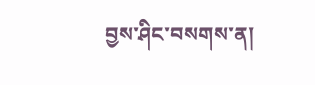བྱས་ཤིང་བསགས་ན།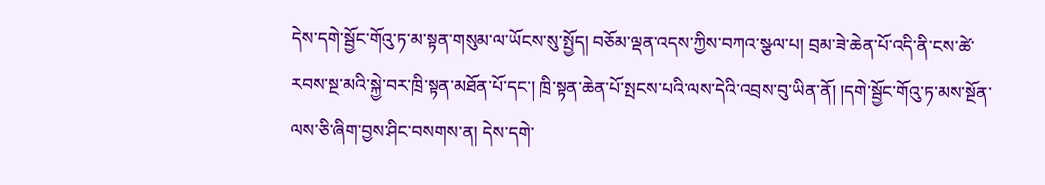དེས་དགེ་སྦྱོང་གོའུ་ཏ་མ་སྟན་གསུམ་ལ་ཡོངས་སུ་སྤྱོད། བཅོམ་ལྡན་འདས་ཀྱིས་བཀའ་སྩལ་པ། བྲམ་ཟེ་ཆེན་པོ་འདི་ནི་ངས་ཚེ་རབས་སྔ་མའི་སྐྱེ་བར་ཁྲི་སྟན་མཐོན་པོ་དང་། ཁྲི་སྟན་ཆེན་པོ་སྤངས་པའི་ལས་དེའི་འབྲས་བུ་ཡིན་ནོ། །དགེ་སྦྱོང་གོའུ་ཏ་མས་སྔོན་ལས་ཅི་ཞིག་བྱས་ཤིང་བསགས་ན། དེས་དགེ་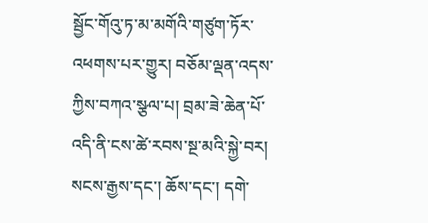སྦྱོང་གོའུ་ཏ་མ་མགོའི་གཙུག་ཏོར་འཕགས་པར་གྱུར། བཅོམ་ལྡན་འདས་ཀྱིས་བཀའ་སྩལ་པ། བྲམ་ཟེ་ཆེན་པོ་འདི་ནི་ངས་ཚེ་རབས་སྔ་མའི་སྐྱེ་བར། སངས་རྒྱས་དང་། ཆོས་དང་། དགེ་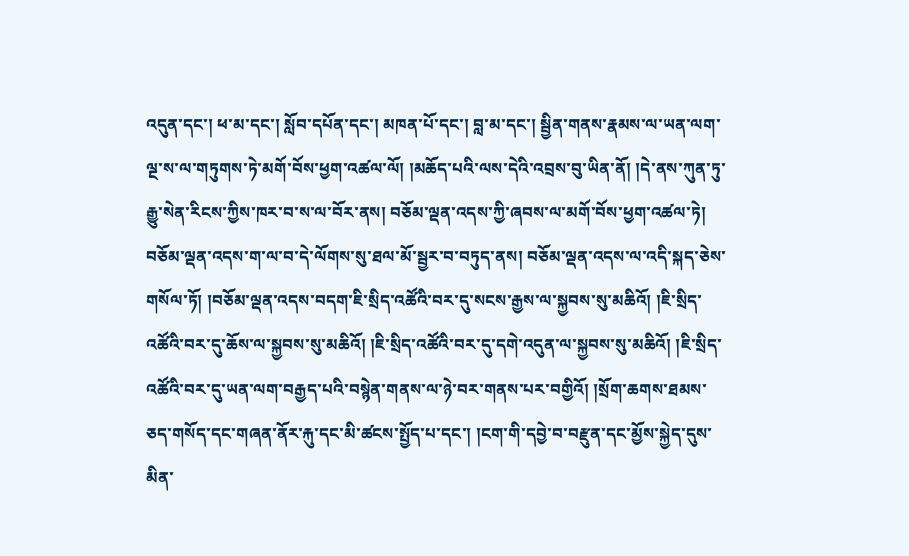འདུན་དང་། ཕ་མ་དང་། སློབ་དཔོན་དང་། མཁན་པོ་དང་། བླ་མ་དང་། སྦྱིན་གནས་རྣམས་ལ་ཡན་ལག་ལྔ་ས་ལ་གཏུགས་ཏེ་མགོ་བོས་ཕྱག་འཚལ་ལོ། །མཆོད་པའི་ལས་དེའི་འབྲས་བུ་ཡིན་ནོ། །དེ་ནས་ཀུན་ཏུ་རྒྱུ་སེན་རིངས་ཀྱིས་ཁར་བ་ས་ལ་བོར་ནས། བཅོམ་ལྡན་འདས་ཀྱི་ཞབས་ལ་མགོ་བོས་ཕྱག་འཚལ་ཏེ། བཅོམ་ལྡན་འདས་ག་ལ་བ་དེ་ལོགས་སུ་ཐལ་མོ་སྦྱར་བ་བཏུད་ནས། བཅོམ་ལྡན་འདས་ལ་འདི་སྐད་ཅེས་གསོལ་ཏོ། །བཅོམ་ལྡན་འདས་བདག་ཇི་སྲིད་འཚོའི་བར་དུ་སངས་རྒྱས་ལ་སྐྱབས་སུ་མཆིའོ། །ཇི་སྲིད་འཚོའི་བར་དུ་ཆོས་ལ་སྐྱབས་སུ་མཆིའོ། །ཇི་སྲིད་འཚོའི་བར་དུ་དགེ་འདུན་ལ་སྐྱབས་སུ་མཆིའོ། །ཇི་སྲིད་འཚོའི་བར་དུ་ཡན་ལག་བརྒྱད་པའི་བསྙེན་གནས་ལ་ཉེ་བར་གནས་པར་བགྱིའོ། །སྲོག་ཆགས་ཐམས་ཅད་གསོད་དང་གཞན་ནོར་རྐུ་དང་མི་ཚངས་སྤྱོད་པ་དང་། །ངག་གི་དབྱེ་བ་བརྫུན་དང་མྱོས་སྐྱེད་དུས་མིན་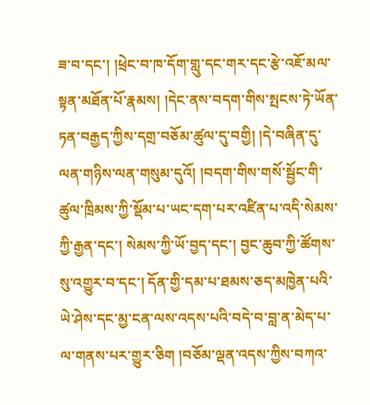ཟ་བ་དང་། །ཕྲེང་བ་ཁ་དོག་གླུ་དང་གར་དང་རྩེ་འཇོ་མལ་སྟན་མཐོན་པོ་རྣམས། །དེང་ནས་བདག་གིས་སྤངས་ཏེ་ཡོན་ཏན་བརྒྱད་ཀྱིས་དགྲ་བཅོམ་ཚུལ་དུ་བགྱི། །དེ་བཞིན་དུ་ལན་གཉིས་ལན་གསུམ་དུའོ། །བདག་གིས་གསོ་སྦྱོང་གི་ཚུལ་ཁྲིམས་ཀྱི་སྡོམ་པ་ཡང་དག་པར་འཛིན་པ་འདི་སེམས་ཀྱི་རྒྱན་དང་། སེམས་ཀྱི་ཡོ་བྱད་དང་། བྱང་ཆུབ་ཀྱི་ཚོགས་སུ་འགྱུར་བ་དང་། དོན་གྱི་དམ་པ་ཐམས་ཅད་མཁྱེན་པའི་ཡེ་ཤེས་དང་མྱ་ངན་ལས་འདས་པའི་བདེ་བ་བླ་ན་མེད་པ་ལ་གནས་པར་གྱུར་ཅིག །བཅོམ་ལྡན་འདས་ཀྱིས་བཀའ་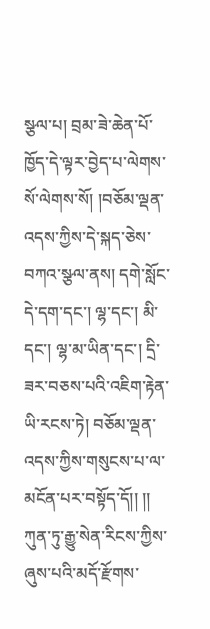སྩལ་པ། བྲམ་ཟེ་ཆེན་པོ་ཁྱོད་དེ་ལྟར་བྱེད་པ་ལེགས་སོ་ལེགས་སོ། །བཅོམ་ལྡན་འདས་ཀྱིས་དེ་སྐད་ཅེས་བཀའ་སྩལ་ནས། དགེ་སློང་དེ་དག་དང་། ལྷ་དང་། མི་དང་། ལྷ་མ་ཡིན་དང་། དྲི་ཟར་བཅས་པའི་འཇིག་རྟེན་ཡི་རངས་ཏེ། བཅོམ་ལྡན་འདས་ཀྱིས་གསུངས་པ་ལ་མངོན་པར་བསྟོད་དོ།། །།
ཀུན་ཏུ་རྒྱུ་སེན་རིངས་ཀྱིས་ཞུས་པའི་མདོ་རྫོགས་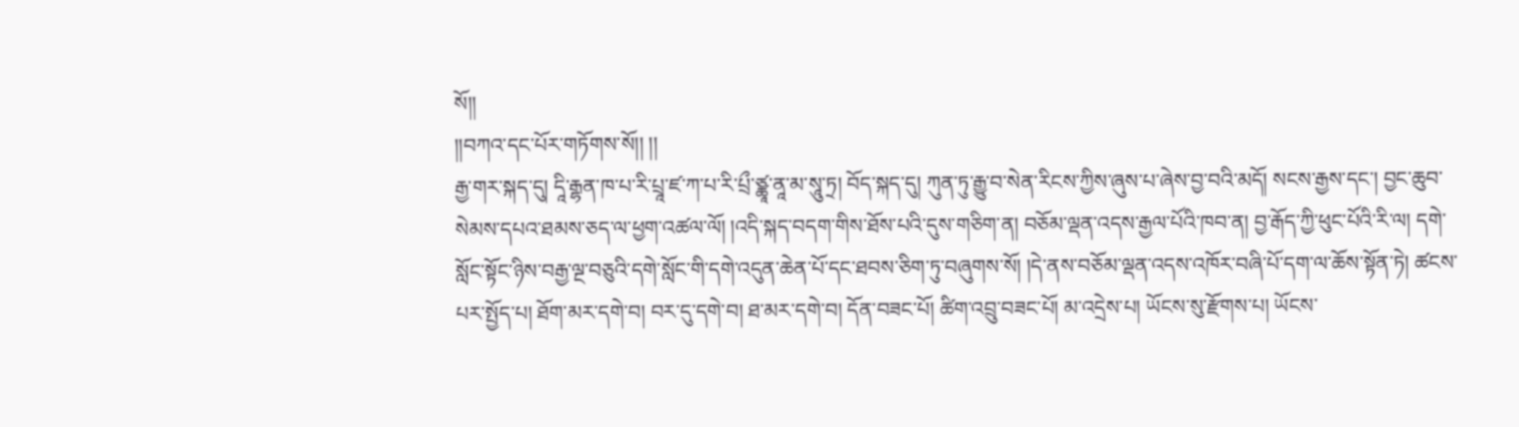སོ།།
།།བཀའ་དང་པོར་གཏོགས་སོ།། །།
རྒྱ་གར་སྐད་དུ། དཱི་རྒྷན་ཁ་པ་རི་པྲཱ་ཛ་ཀ་པ་རི་པྲྀ་ཙྪཱ་ནཱ་མ་སཱུ་ཏྲ། བོད་སྐད་དུ། ཀུན་ཏུ་རྒྱུ་བ་སེན་རིངས་ཀྱིས་ཞུས་པ་ཞེས་བྱ་བའི་མདོ། སངས་རྒྱས་དང་། བྱང་ཆུབ་སེམས་དཔའ་ཐམས་ཅད་ལ་ཕྱག་འཚལ་ལོ། །འདི་སྐད་བདག་གིས་ཐོས་པའི་དུས་གཅིག་ན། བཅོམ་ལྡན་འདས་རྒྱལ་པོའི་ཁབ་ན། བྱ་རྒོད་ཀྱི་ཕུང་པོའི་རི་ལ། དགེ་སློང་སྟོང་ཉིས་བརྒྱ་ལྔ་བཅུའི་དགེ་སློང་གི་དགེ་འདུན་ཆེན་པོ་དང་ཐབས་ཅིག་ཏུ་བཞུགས་སོ། །དེ་ནས་བཅོམ་ལྡན་འདས་འཁོར་བཞི་པོ་དག་ལ་ཆོས་སྟོན་ཏེ། ཚངས་པར་སྤྱོད་པ། ཐོག་མར་དགེ་བ། བར་དུ་དགེ་བ། ཐ་མར་དགེ་བ། དོན་བཟང་པོ། ཚིག་འབྲུ་བཟང་པོ། མ་འདྲེས་པ། ཡོངས་སུ་རྫོགས་པ། ཡོངས་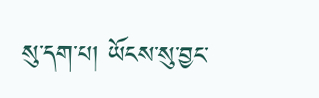སུ་དག་པ། ཡོངས་སུ་བྱང་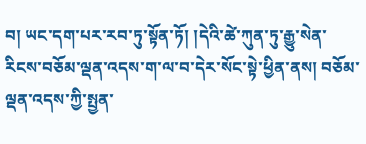བ། ཡང་དག་པར་རབ་ཏུ་སྟོན་ཏོ། །དེའི་ཚེ་ཀུན་ཏུ་རྒྱུ་སེན་རིངས་བཅོམ་ལྡན་འདས་ག་ལ་བ་དེར་སོང་སྟེ་ཕྱིན་ནས། བཅོམ་ལྡན་འདས་ཀྱི་སྤྱན་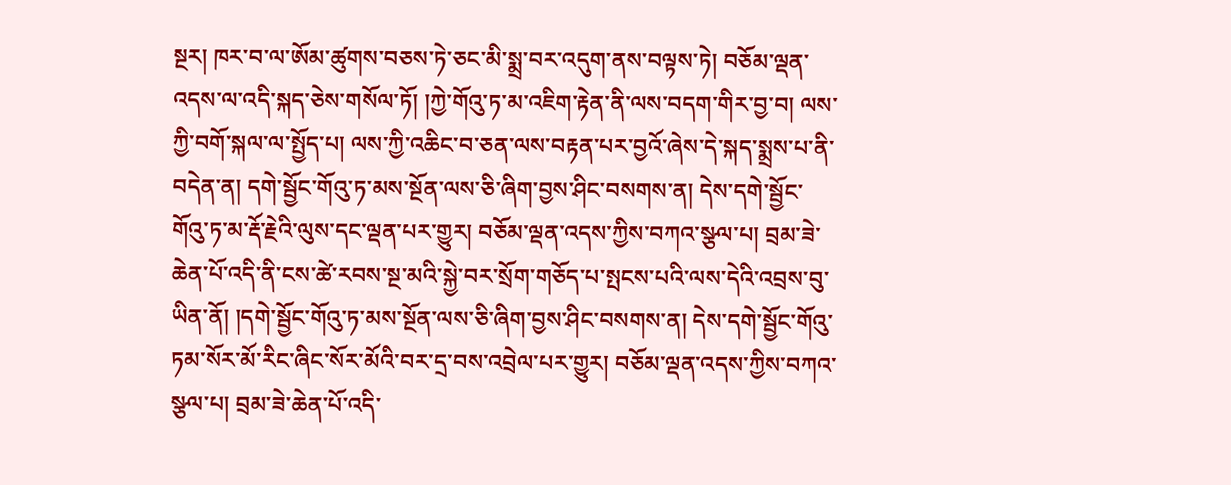སྔར། ཁར་བ་ལ་ཨོམ་ཚུགས་བཅས་ཏེ་ཅང་མི་སྨྲ་བར་འདུག་ནས་བལྟས་ཏེ། བཅོམ་ལྡན་འདས་ལ་འདི་སྐད་ཅེས་གསོལ་ཏོ། །ཀྱེ་གོའུ་ཏ་མ་འཇིག་རྟེན་ནི་ལས་བདག་གིར་བྱ་བ། ལས་ཀྱི་བགོ་སྐལ་ལ་སྤྱོད་པ། ལས་ཀྱི་འཆིང་བ་ཅན་ལས་བརྟན་པར་བྱའོ་ཞེས་དེ་སྐད་སྨྲས་པ་ནི་བདེན་ན། དགེ་སྦྱོང་གོའུ་ཏ་མས་སྔོན་ལས་ཅི་ཞིག་བྱས་ཤིང་བསགས་ན། དེས་དགེ་སྦྱོང་གོའུ་ཏ་མ་རྡོ་རྗེའི་ལུས་དང་ལྡན་པར་གྱུར། བཅོམ་ལྡན་འདས་ཀྱིས་བཀའ་སྩལ་པ། བྲམ་ཟེ་ཆེན་པོ་འདི་ནི་ངས་ཚེ་རབས་སྔ་མའི་སྐྱེ་བར་སྲོག་གཅོད་པ་སྤངས་པའི་ལས་དེའི་འབྲས་བུ་ཡིན་ནོ། །དགེ་སྦྱོང་གོའུ་ཏ་མས་སྔོན་ལས་ཅི་ཞིག་བྱས་ཤིང་བསགས་ན། དེས་དགེ་སྦྱོང་གོའུ་ཏམ་སོར་མོ་རིང་ཞིང་སོར་མོའི་བར་དྲ་བས་འབྲེལ་པར་གྱུར། བཅོམ་ལྡན་འདས་ཀྱིས་བཀའ་སྩལ་པ། བྲམ་ཟེ་ཆེན་པོ་འདི་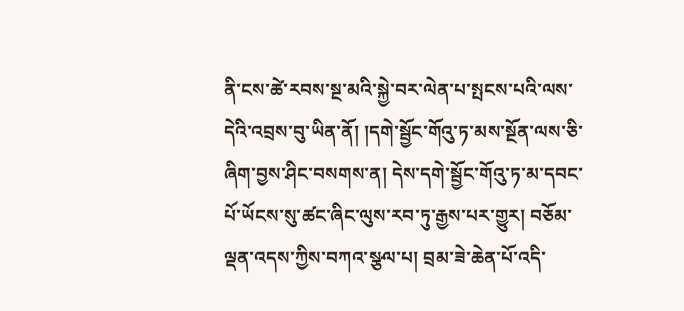ནི་ངས་ཚེ་རབས་སྔ་མའི་སྐྱེ་བར་ལེན་པ་སྤངས་པའི་ལས་དེའི་འབྲས་བུ་ཡིན་ནོ། །དགེ་སྦྱོང་གོའུ་ཏ་མས་སྔོན་ལས་ཅི་ཞིག་བྱས་ཤིང་བསགས་ན། དེས་དགེ་སྦྱོང་གོའུ་ཏ་མ་དབང་པོ་ཡོངས་སུ་ཚང་ཞིང་ལུས་རབ་ཏུ་རྒྱས་པར་གྱུར། བཅོམ་ལྡན་འདས་ཀྱིས་བཀའ་སྩལ་པ། བྲམ་ཟེ་ཆེན་པོ་འདི་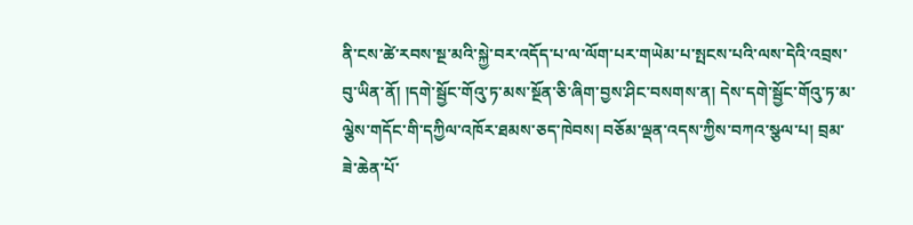ནི་ངས་ཚེ་རབས་སྔ་མའི་སྐྱེ་བར་འདོད་པ་ལ་ལོག་པར་གཡེམ་པ་སྤངས་པའི་ལས་དེའི་འབྲས་བུ་ཡིན་ནོ། །དགེ་སྦྱོང་གོའུ་ཏ་མས་སྔོན་ཅི་ཞིག་བྱས་ཤིང་བསགས་ན། དེས་དགེ་སྦྱོང་གོའུ་ཏ་མ་ལྕེས་གདོང་གི་དཀྱིལ་འཁོར་ཐམས་ཅད་ཁེབས། བཅོམ་ལྡན་འདས་ཀྱིས་བཀའ་སྩལ་པ། བྲམ་ཟེ་ཆེན་པོ་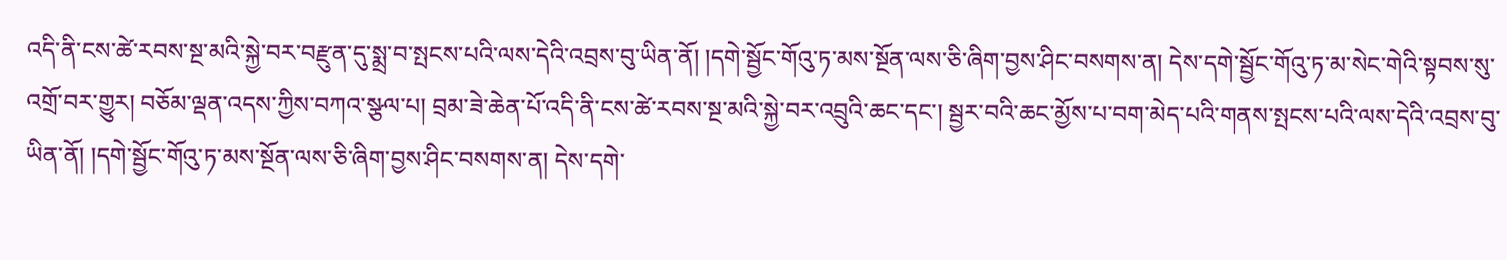འདི་ནི་ངས་ཚེ་རབས་སྔ་མའི་སྐྱེ་བར་བརྫུན་དུ་སྨྲ་བ་སྤངས་པའི་ལས་དེའི་འབྲས་བུ་ཡིན་ནོ། །དགེ་སྦྱོང་གོའུ་ཏ་མས་སྔོན་ལས་ཅི་ཞིག་བྱས་ཤིང་བསགས་ན། དེས་དགེ་སྦྱོང་གོའུ་ཏ་མ་སེང་གེའི་སྟབས་སུ་འགྲོ་བར་གྱུར། བཅོམ་ལྡན་འདས་ཀྱིས་བཀའ་སྩལ་པ། བྲམ་ཟེ་ཆེན་པོ་འདི་ནི་ངས་ཚེ་རབས་སྔ་མའི་སྐྱེ་བར་འབྲུའི་ཆང་དང་། སྦྱར་བའི་ཆང་མྱོས་པ་བག་མེད་པའི་གནས་སྤངས་པའི་ལས་དེའི་འབྲས་བུ་ཡིན་ནོ། །དགེ་སྦྱོང་གོའུ་ཏ་མས་སྔོན་ལས་ཅི་ཞིག་བྱས་ཤིང་བསགས་ན། དེས་དགེ་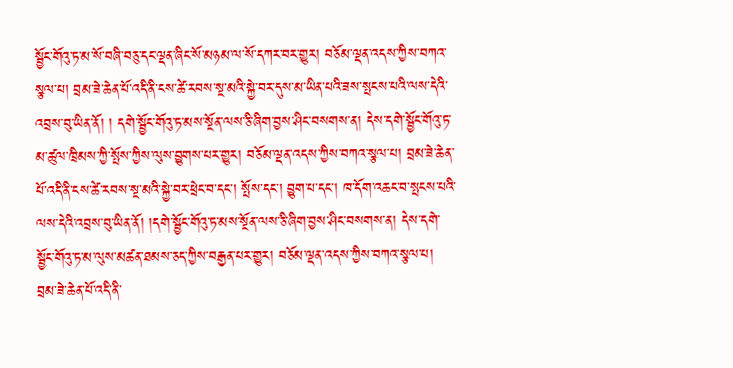སྦྱོང་གོའུ་ཏ་མ་སོ་བཞི་བཅུ་དང་ལྡན་ཞིང་སོ་མཉམ་ལ་སོ་དཀར་བར་གྱུར། བཅོམ་ལྡན་འདས་ཀྱིས་བཀའ་སྩལ་པ། བྲམ་ཟེ་ཆེན་པོ་འདི་ནི་ངས་ཚེ་རབས་སྔ་མའི་སྐྱེ་བར་དུས་མ་ཡིན་པའི་ཟས་སྤངས་པའི་ལས་དེའི་འབྲས་བུ་ཡིན་ནོ། ། དགེ་སྦྱོང་གོའུ་ཏ་མས་སྔོན་ལས་ཅི་ཞིག་བྱས་ཤིང་བསགས་ན། དེས་དགེ་སྦྱོང་གོའུ་ཏ་མ་ཚུལ་ཁྲིམས་ཀྱི་སྤོས་ཀྱིས་ལུས་བྱུགས་པར་གྱུར། བཅོམ་ལྡན་འདས་ཀྱིས་བཀའ་སྩལ་པ། བྲམ་ཟེ་ཆེན་པོ་འདི་ནི་ངས་ཚེ་རབས་སྔ་མའི་སྐྱེ་བར་ཕྲེང་བ་དང་། སྤོས་དང་། བྱུག་པ་དང་། ཁ་དོག་འཆང་བ་སྤངས་པའི་ལས་དེའི་འབྲས་བུ་ཡིན་ནོ། །དགེ་སྦྱོང་གོའུ་ཏ་མས་སྔོན་ལས་ཅི་ཞིག་བྱས་ཤིང་བསགས་ན། དེས་དགེ་སྦྱོང་གོའུ་ཏ་མ་ལུས་མཚན་ཐམས་ཅད་ཀྱིས་བརྒྱན་པར་གྱུར། བཅོམ་ལྡན་འདས་ཀྱིས་བཀའ་སྩལ་པ། བྲམ་ཟེ་ཆེན་པོ་འདི་ནི་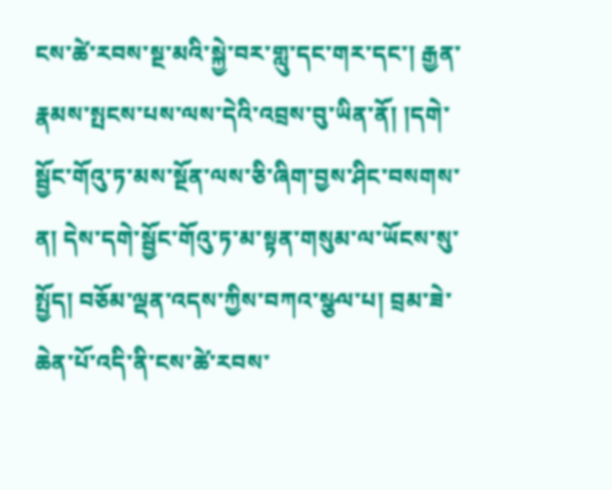ངས་ཚེ་རབས་སྔ་མའི་སྐྱེ་བར་གླུ་དང་གར་དང་། རྒྱན་རྣམས་སྤངས་པས་ལས་དེའི་འབྲས་བུ་ཡིན་ནོ། །དགེ་སྦྱོང་གོའུ་ཏ་མས་སྔོན་ལས་ཅི་ཞིག་བྱས་ཤིང་བསགས་ན། དེས་དགེ་སྦྱོང་གོའུ་ཏ་མ་སྟན་གསུམ་ལ་ཡོངས་སུ་སྤྱོད། བཅོམ་ལྡན་འདས་ཀྱིས་བཀའ་སྩལ་པ། བྲམ་ཟེ་ཆེན་པོ་འདི་ནི་ངས་ཚེ་རབས་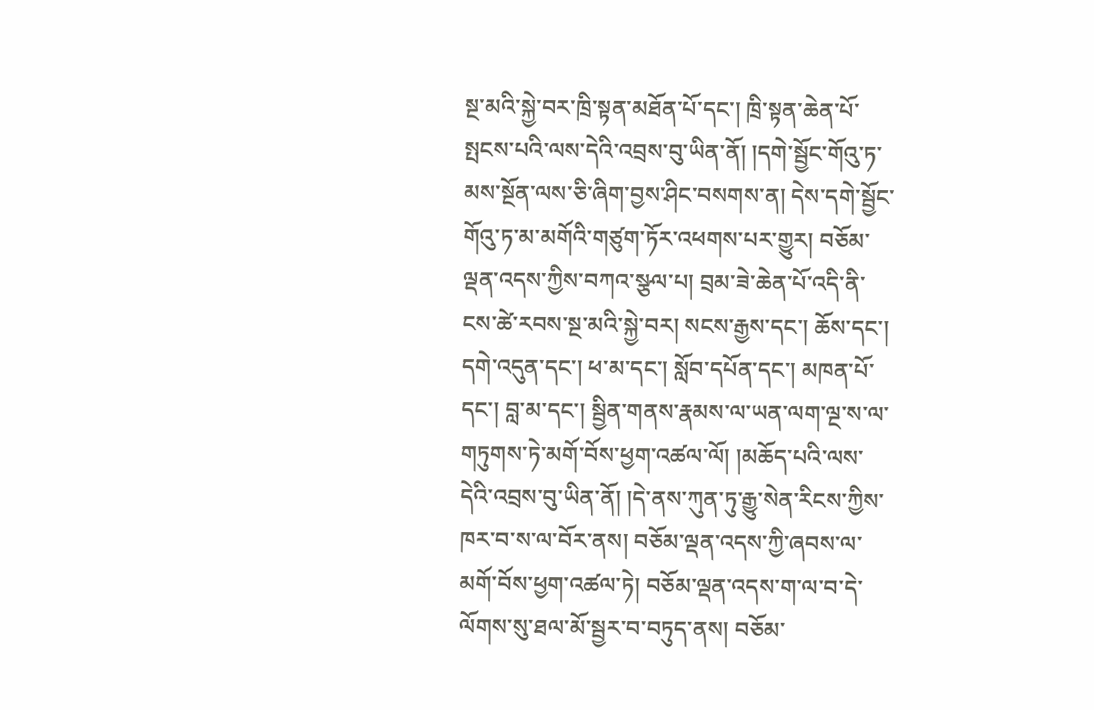སྔ་མའི་སྐྱེ་བར་ཁྲི་སྟན་མཐོན་པོ་དང་། ཁྲི་སྟན་ཆེན་པོ་སྤངས་པའི་ལས་དེའི་འབྲས་བུ་ཡིན་ནོ། །དགེ་སྦྱོང་གོའུ་ཏ་མས་སྔོན་ལས་ཅི་ཞིག་བྱས་ཤིང་བསགས་ན། དེས་དགེ་སྦྱོང་གོའུ་ཏ་མ་མགོའི་གཙུག་ཏོར་འཕགས་པར་གྱུར། བཅོམ་ལྡན་འདས་ཀྱིས་བཀའ་སྩལ་པ། བྲམ་ཟེ་ཆེན་པོ་འདི་ནི་ངས་ཚེ་རབས་སྔ་མའི་སྐྱེ་བར། སངས་རྒྱས་དང་། ཆོས་དང་། དགེ་འདུན་དང་། ཕ་མ་དང་། སློབ་དཔོན་དང་། མཁན་པོ་དང་། བླ་མ་དང་། སྦྱིན་གནས་རྣམས་ལ་ཡན་ལག་ལྔ་ས་ལ་གཏུགས་ཏེ་མགོ་བོས་ཕྱག་འཚལ་ལོ། །མཆོད་པའི་ལས་དེའི་འབྲས་བུ་ཡིན་ནོ། །དེ་ནས་ཀུན་ཏུ་རྒྱུ་སེན་རིངས་ཀྱིས་ཁར་བ་ས་ལ་བོར་ནས། བཅོམ་ལྡན་འདས་ཀྱི་ཞབས་ལ་མགོ་བོས་ཕྱག་འཚལ་ཏེ། བཅོམ་ལྡན་འདས་ག་ལ་བ་དེ་ལོགས་སུ་ཐལ་མོ་སྦྱར་བ་བཏུད་ནས། བཅོམ་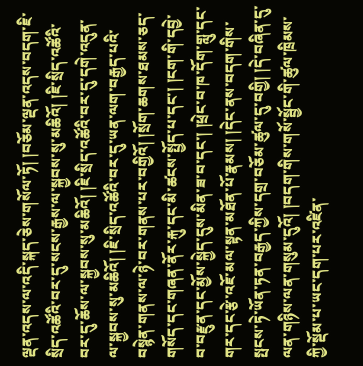ལྡན་འདས་ལ་འདི་སྐད་ཅེས་གསོལ་ཏོ། །བཅོམ་ལྡན་འདས་བདག་ཇི་སྲིད་འཚོའི་བར་དུ་སངས་རྒྱས་ལ་སྐྱབས་སུ་མཆིའོ། །ཇི་སྲིད་འཚོའི་བར་དུ་ཆོས་ལ་སྐྱབས་སུ་མཆིའོ། །ཇི་སྲིད་འཚོའི་བར་དུ་དགེ་འདུན་ལ་སྐྱབས་སུ་མཆིའོ། །ཇི་སྲིད་འཚོའི་བར་དུ་ཡན་ལག་བརྒྱད་པའི་བསྙེན་གནས་ལ་ཉེ་བར་གནས་པར་བགྱིའོ། །སྲོག་ཆགས་ཐམས་ཅད་གསོད་དང་གཞན་ནོར་རྐུ་དང་མི་ཚངས་སྤྱོད་པ་དང་། །ངག་གི་དབྱེ་བ་བརྫུན་དང་མྱོས་སྐྱེད་དུས་མིན་ཟ་བ་དང་། །ཕྲེང་བ་ཁ་དོག་གླུ་དང་གར་དང་རྩེ་འཇོ་མལ་སྟན་མཐོན་པོ་རྣམས། །དེང་ནས་བདག་གིས་སྤངས་ཏེ་ཡོན་ཏན་བརྒྱད་ཀྱིས་དགྲ་བཅོམ་ཚུལ་དུ་བགྱི། །དེ་བཞིན་དུ་ལན་གཉིས་ལན་གསུམ་དུའོ། །བདག་གིས་གསོ་སྦྱོང་གི་ཚུལ་ཁྲིམས་ཀྱི་སྡོམ་པ་ཡང་དག་པར་འཛིན་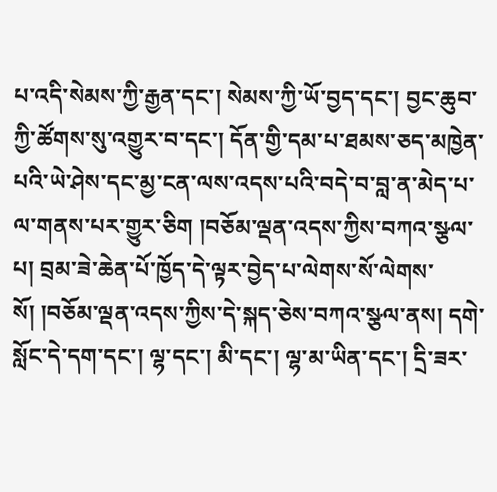པ་འདི་སེམས་ཀྱི་རྒྱན་དང་། སེམས་ཀྱི་ཡོ་བྱད་དང་། བྱང་ཆུབ་ཀྱི་ཚོགས་སུ་འགྱུར་བ་དང་། དོན་གྱི་དམ་པ་ཐམས་ཅད་མཁྱེན་པའི་ཡེ་ཤེས་དང་མྱ་ངན་ལས་འདས་པའི་བདེ་བ་བླ་ན་མེད་པ་ལ་གནས་པར་གྱུར་ཅིག །བཅོམ་ལྡན་འདས་ཀྱིས་བཀའ་སྩལ་པ། བྲམ་ཟེ་ཆེན་པོ་ཁྱོད་དེ་ལྟར་བྱེད་པ་ལེགས་སོ་ལེགས་སོ། །བཅོམ་ལྡན་འདས་ཀྱིས་དེ་སྐད་ཅེས་བཀའ་སྩལ་ནས། དགེ་སློང་དེ་དག་དང་། ལྷ་དང་། མི་དང་། ལྷ་མ་ཡིན་དང་། དྲི་ཟར་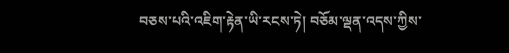བཅས་པའི་འཇིག་རྟེན་ཡི་རངས་ཏེ། བཅོམ་ལྡན་འདས་ཀྱིས་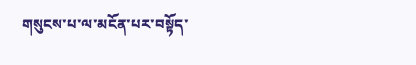གསུངས་པ་ལ་མངོན་པར་བསྟོད་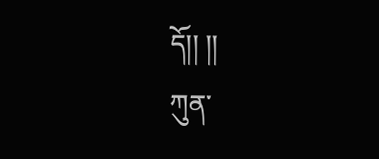དོ།། །།
ཀུན་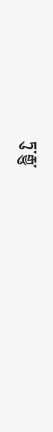ཏུ་རྒྱུ་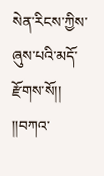སེན་རིངས་ཀྱིས་ཞུས་པའི་མདོ་རྫོགས་སོ།།
།།བཀའ་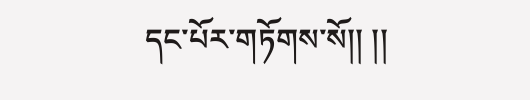དང་པོར་གཏོགས་སོ།། །།